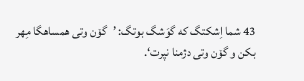43 شما اِشکتگ که گوَشگ بوتگ: ’گۆن وتی همساهگا مِهر بکن و گۆن وتی دژمنا نپرت‘.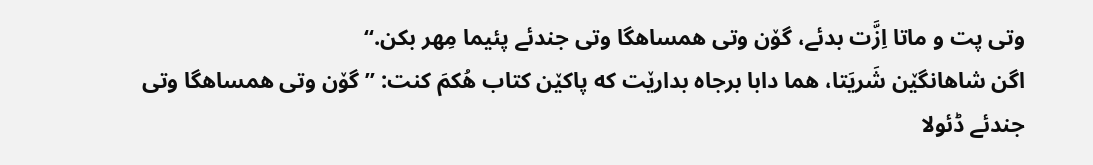وتی پت و ماتا اِزَّت بدئے، گۆن وتی همساهگا وتی جندئے پئیما مِهر بکن.“
اگن شاهانگێن شَریَتا، هما دابا برجاه بدارێت که پاکێن کتاب هُکمَ کنت: ”گۆن وتی همساهگا وتی جندئے ڈئولا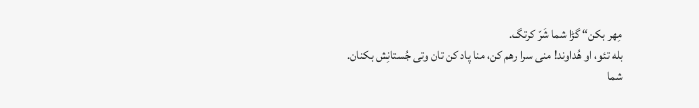مِهر بکن“ گڑا شما شَرّ کرتگ.
بله تئو، او هُداوند! منی سرا رهم کن، منا پاد کن تان وتی جُستانِش بکنان.
شما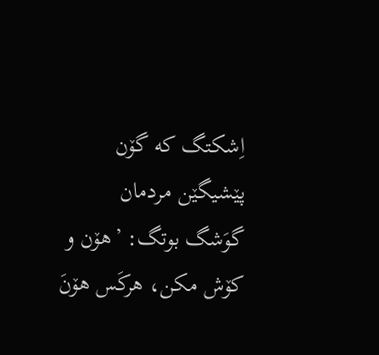اِشکتگ که گۆن پێشیگێن مردمان گوَشگ بوتگ: ’هۆن و کۆش مکن، هرکَس هۆنَ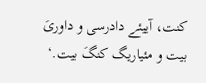کنت، آییئے دادرسی و داوریَ بیت و مئیاریگ کنگَ بیت.‘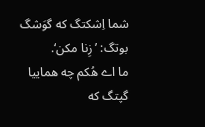شما اِشکتگ که گوَشگ بوتگ: ’زِنا مکن‘.
ما اے هُکم چه هماییا گپتگ که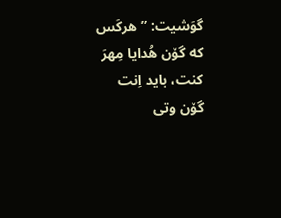گوَشیت: ”هرکَس که گۆن هُدایا مِهرَ کنت، باید اِنت گۆن وتی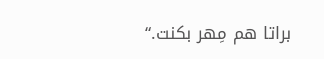براتا هم مِهر بکنت.“